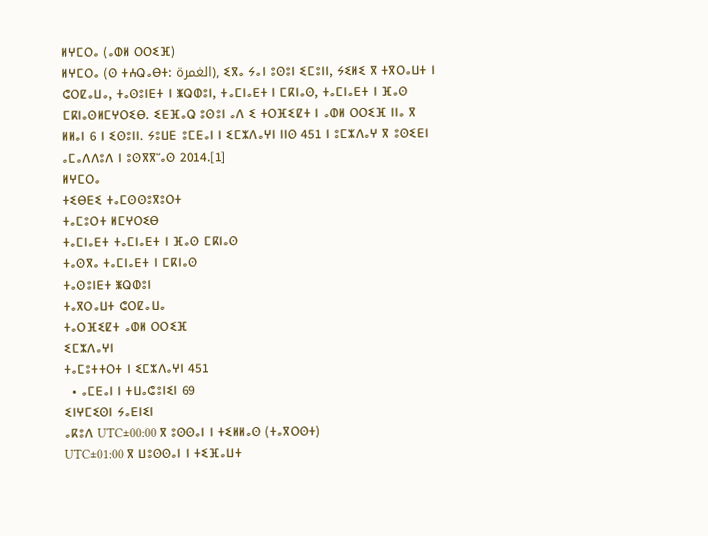ⵍⵖⵎⵔⴰ (ⴰⵀⵍ ⵔⵔⵉⴼ)
ⵍⵖⵎⵔⴰ (ⵙ ⵜⵄⵕⴰⴱⵜ: الغمرة), ⵉⴳⴰ ⵢⴰⵏ ⵓⵙⵓⵏ ⵉⵎⵓⵏⵏ, ⵢⵉⵍⵉ ⴳ ⵜⴳⵔⴰⵡⵜ ⵏ ⵛⵔⵇⴰⵡⴰ, ⵜⴰⵙⵓⵏⴹⵜ ⵏ ⵥⵕⵀⵓⵏ, ⵜⴰⵎⵏⴰⴹⵜ ⵏ ⵎⴽⵏⴰⵙ, ⵜⴰⵎⵏⴰⴹⵜ ⵏ ⴼⴰⵙ ⵎⴽⵏⴰⵙⵍⵎⵖⵔⵉⴱ. ⵉⴹⴼⴰⵕ ⵓⵙⵓⵏ ⴰⴷ ⵉ ⵜⵔⴼⵉⵇⵜ ⵏ ⴰⵀⵍ ⵔⵔⵉⴼ ⵏⵏⴰ ⴳ ⵍⵍⴰⵏ 6 ⵏ ⵉⵙⵓⵏⵏ. ⵢⵓⵡⴹ ⵓⵎⴹⴰⵏ ⵏ ⵉⵎⵣⴷⴰⵖⵏ ⵏⵏⵙ 451 ⵏ ⵓⵎⵣⴷⴰⵖ ⴳ ⵓⵙⵉⴹⵏ ⴰⵎⴰⴷⴷⵓⴷ ⵏ ⵓⵙⴳⴳⵯⴰⵙ 2014.[1]
ⵍⵖⵎⵔⴰ
ⵜⵉⴱⴹⵉ ⵜⴰⵎⵙⵙⵓⴳⵓⵔⵜ
ⵜⴰⵎⵓⵔⵜ ⵍⵎⵖⵔⵉⴱ
ⵜⴰⵎⵏⴰⴹⵜ ⵜⴰⵎⵏⴰⴹⵜ ⵏ ⴼⴰⵙ ⵎⴽⵏⴰⵙ
ⵜⴰⵙⴳⴰ ⵜⴰⵎⵏⴰⴹⵜ ⵏ ⵎⴽⵏⴰⵙ
ⵜⴰⵙⵓⵏⴹⵜ ⵥⵕⵀⵓⵏ
ⵜⴰⴳⵔⴰⵡⵜ ⵛⵔⵇⴰⵡⴰ
ⵜⴰⵔⴼⵉⵇⵜ ⴰⵀⵍ ⵔⵔⵉⴼ
ⵉⵎⵣⴷⴰⵖⵏ
ⵜⴰⵎⵓⵜⵜⵔⵜ ⵏ ⵉⵎⵣⴷⴰⵖⵏ 451
  • ⴰⵎⴹⴰⵏ ⵏ ⵜⵡⴰⵛⵓⵏⵉⵏ 69
ⵉⵏⵖⵎⵉⵙⵏ ⵢⴰⴹⵏⵉⵏ
ⴰⴽⵓⴷ UTC±00:00 ⴳ ⵓⵙⵙⴰⵏ ⵏ ⵜⵉⵍⵍⴰⵙ (ⵜⴰⴳⵔⵙⵜ)
UTC±01:00 ⴳ ⵡⵓⵙⵙⴰⵏ ⵏ ⵜⵉⴼⴰⵡⵜ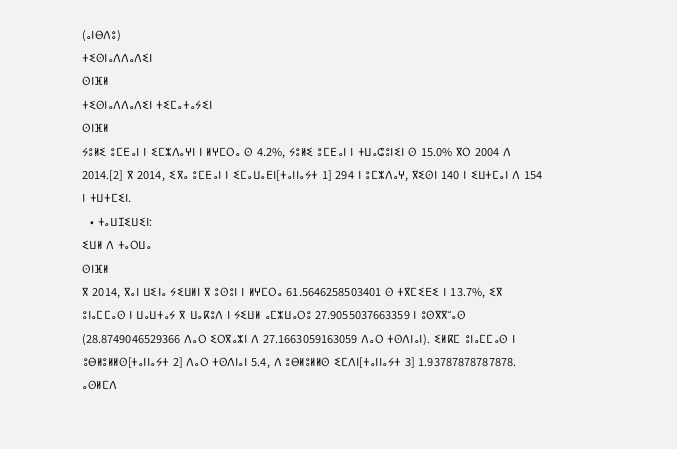(ⴰⵏⴱⴷⵓ)
ⵜⵉⵙⵏⴰⴷⴷⴰⴷⵉⵏ
ⵙⵏⴼⵍ
ⵜⵉⵙⵏⴰⴷⴷⴰⴷⵉⵏ ⵜⵉⵎⴰⵜⴰⵢⵉⵏ
ⵙⵏⴼⵍ
ⵢⵓⵍⵉ ⵓⵎⴹⴰⵏ ⵏ ⵉⵎⵣⴷⴰⵖⵏ ⵏ ⵍⵖⵎⵔⴰ ⵙ 4.2%, ⵢⵓⵍⵉ ⵓⵎⴹⴰⵏ ⵏ ⵜⵡⴰⵛⵓⵏⵉⵏ ⵙ 15.0% ⴳⵔ 2004 ⴷ 2014.[2] ⴳ 2014, ⵉⴳⴰ ⵓⵎⴹⴰⵏ ⵏ ⵉⵎⴰⵡⴰⴹⵏ[ⵜⴰⵏⵏⴰⵢⵜ 1] 294 ⵏ ⵓⵎⵣⴷⴰⵖ, ⴳⵉⵙⵏ 140 ⵏ ⵉⵡⵜⵎⴰⵏ ⴷ 154 ⵏ ⵜⵡⵜⵎⵉⵏ.
  • ⵜⴰⵡⵊⵉⵡⵉⵏ:
ⵉⵡⵍ ⴷ ⵜⴰⵔⵡⴰ
ⵙⵏⴼⵍ
ⴳ 2014, ⴳⴰⵏ ⵡⵉⵏⴰ ⵢⵉⵡⵍⵏ ⴳ ⵓⵙⵓⵏ ⵏ ⵍⵖⵎⵔⴰ 61.5646258503401 ⵙ ⵜⴳⵎⵉⴹⵉ ⵏ 13.7%, ⵉⴳ ⵓⵏⴰⵎⵎⴰⵙ ⵏ ⵡⴰⵡⵜⴰⵢ ⴳ ⵡⴰⴽⵓⴷ ⵏ ⵢⵉⵡⵍ ⴰⵎⵣⵡⴰⵔⵓ 27.9055037663359 ⵏ ⵓⵙⴳⴳⵯⴰⵙ (28.8749046529366 ⴷⴰⵔ ⵉⵔⴳⴰⵣⵏ ⴷ 27.1663059163059 ⴷⴰⵔ ⵜⵙⴷⵏⴰⵏ). ⵉⵍⴽⵎ ⵓⵏⴰⵎⵎⴰⵙ ⵏ ⵓⴱⵍⵓⵍⵍⵙ[ⵜⴰⵏⵏⴰⵢⵜ 2] ⴷⴰⵔ ⵜⵙⴷⵏⴰⵏ 5.4, ⴷ ⵓⴱⵍⵓⵍⵍⵙ ⵉⵎⴷⵏ[ⵜⴰⵏⵏⴰⵢⵜ 3] 1.93787878787878.
ⴰⵙⵍⵎⴷ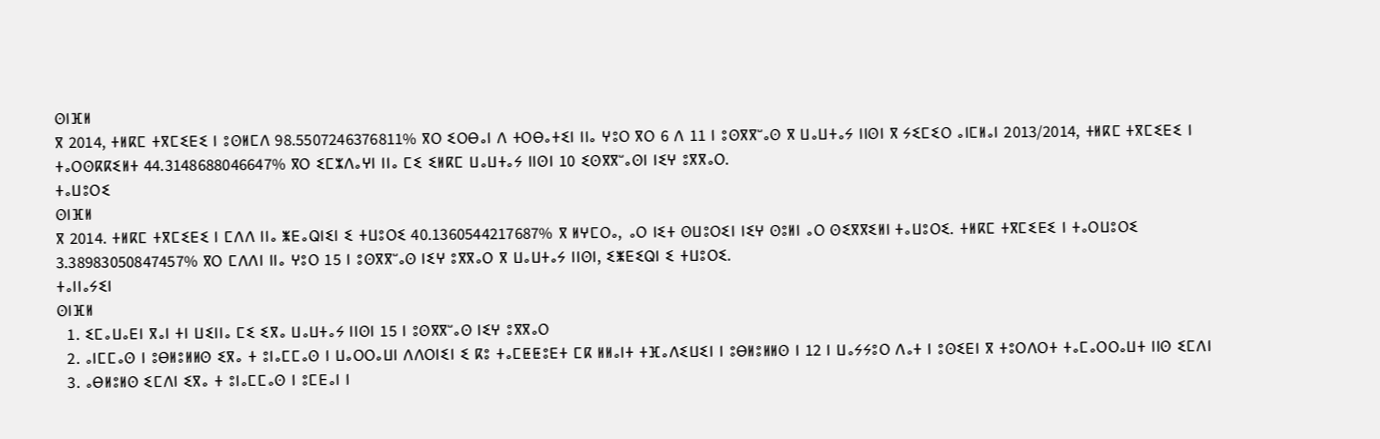ⵙⵏⴼⵍ
ⴳ 2014, ⵜⵍⴽⵎ ⵜⴳⵎⵉⴹⵉ ⵏ ⵓⵙⵍⵎⴷ 98.5507246376811% ⴳⵔ ⵉⵔⴱⴰⵏ ⴷ ⵜⵔⴱⴰⵜⵉⵏ ⵏⵏⴰ ⵖⵓⵔ ⴳⵔ 6 ⴷ 11 ⵏ ⵓⵙⴳⴳⵯⴰⵙ ⴳ ⵡⴰⵡⵜⴰⵢ ⵏⵏⵙⵏ ⴳ ⵢⵉⵎⵉⵔ ⴰⵏⵎⵍⴰⵏ 2013/2014, ⵜⵍⴽⵎ ⵜⴳⵎⵉⴹⵉ ⵏ ⵜⴰⵔⵙⴽⴽⵉⵍⵜ 44.3148688046647% ⴳⵔ ⵉⵎⵣⴷⴰⵖⵏ ⵏⵏⴰ ⵎⵉ ⵉⵍⴽⵎ ⵡⴰⵡⵜⴰⵢ ⵏⵏⵙⵏ 10 ⵉⵙⴳⴳⵯⴰⵙⵏ ⵏⵉⵖ ⵓⴳⴳⴰⵔ.
ⵜⴰⵡⵓⵔⵉ
ⵙⵏⴼⵍ
ⴳ 2014. ⵜⵍⴽⵎ ⵜⴳⵎⵉⴹⵉ ⵏ ⵎⴷⴷ ⵏⵏⴰ ⵥⴹⴰⵕⵏⵉⵏ ⵉ ⵜⵡⵓⵔⵉ 40.1360544217687% ⴳ ⵍⵖⵎⵔⴰ, ⴰⵔ ⵏⵉⵜ ⵙⵡⵓⵔⵉⵏ ⵏⵉⵖ ⵙⵓⵍⵏ ⴰⵔ ⵙⵉⴳⴳⵉⵍⵏ ⵜⴰⵡⵓⵔⵉ. ⵜⵍⴽⵎ ⵜⴳⵎⵉⴹⵉ ⵏ ⵜⴰⵔⵡⵓⵔⵉ 3.38983050847457% ⴳⵔ ⵎⴷⴷⵏ ⵏⵏⴰ ⵖⵓⵔ 15 ⵏ ⵓⵙⴳⴳⵯⴰⵙ ⵏⵉⵖ ⵓⴳⴳⴰⵔ ⴳ ⵡⴰⵡⵜⴰⵢ ⵏⵏⵙⵏ, ⵉⵥⴹⵉⵕⵏ ⵉ ⵜⵡⵓⵔⵉ.
ⵜⴰⵏⵏⴰⵢⵉⵏ
ⵙⵏⴼⵍ
  1. ⵉⵎⴰⵡⴰⴹⵏ ⴳⴰⵏ ⵜⵏ ⵡⵉⵏⵏⴰ ⵎⵉ ⵉⴳⴰ ⵡⴰⵡⵜⴰⵢ ⵏⵏⵙⵏ 15 ⵏ ⵓⵙⴳⴳⵯⴰⵙ ⵏⵉⵖ ⵓⴳⴳⴰⵔ
  2. ⴰⵏⵎⵎⴰⵙ ⵏ ⵓⴱⵍⵓⵍⵍⵙ ⵉⴳⴰ ⵜ ⵓⵏⴰⵎⵎⴰⵙ ⵏ ⵡⴰⵔⵔⴰⵡⵏ ⴷⴷⵔⵏⵉⵏ ⵉ ⴽⵓ ⵜⴰⵎⵟⵟⵓⴹⵜ ⵎⴽ ⵍⵍⴰⵏⵜ ⵜⴼⴰⴷⵉⵡⵉⵏ ⵏ ⵓⴱⵍⵓⵍⵍⵙ ⵏ 12 ⵏ ⵡⴰⵢⵢⵓⵔ ⴷⴰⵜ ⵏ ⵓⵙⵉⴹⵏ ⴳ ⵜⵓⵔⴷⵔⵜ ⵜⴰⵎⴰⵔⵔⴰⵡⵜ ⵏⵏⵙ ⵉⵎⴷⵏ
  3. ⴰⴱⵍⵓⵍⵙ ⵉⵎⴷⵏ ⵉⴳⴰ ⵜ ⵓⵏⴰⵎⵎⴰⵙ ⵏ ⵓⵎⴹⴰⵏ ⵏ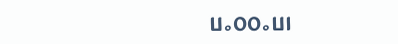ⵡⴰⵔⵔⴰⵡⵏ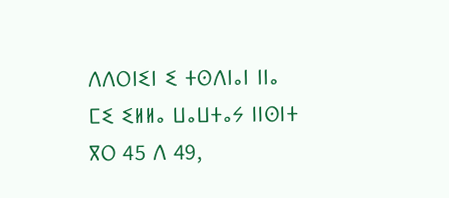ⴷⴷⵔⵏⵉⵏ ⵉ ⵜⵙⴷⵏⴰⵏ ⵏⵏⴰ ⵎⵉ ⵉⵍⵍⴰ ⵡⴰⵡⵜⴰⵢ ⵏⵏⵙⵏⵜ ⴳⵔ 45 ⴷ 49,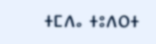ⵜⵎⴷⴰ ⵜⵓⴷⵔⵜ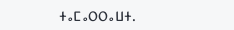ⵜⴰⵎⴰⵔⵔⴰⵡⵜ.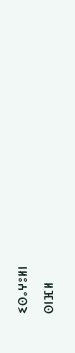ⵉⵙⴰⵖⵓⵍⵏ
ⵙⵏⴼⵍ